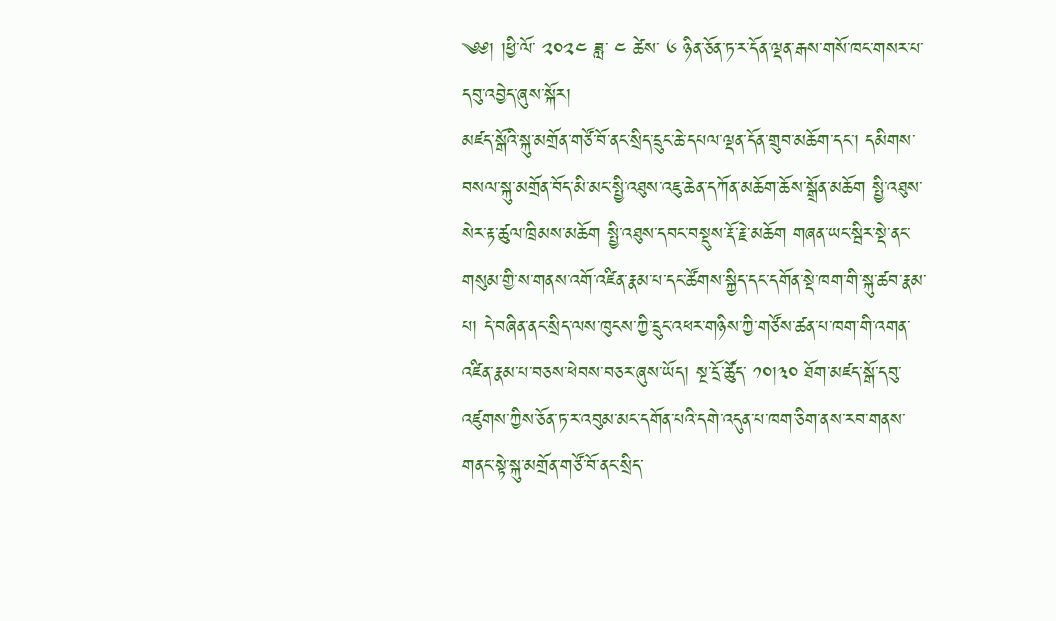༄༅། །ཕྱི་ལོ་ ༢༠༢༤ ཟླ་ ༤ ཚེས་ ༦ ཉིན་ཅོན་ཏ་ར་དོན་ལྡན་རྒས་གསོ་ཁང་གསར་པ་དབུ་འབྱེད་ཞུས་སྐོར།
མཛད་སྒོའི་སྐུ་མགྲོན་གཙོ་བོ་ནང་སྲིད་དྲུང་ཆེ་དཔལ་ལྡན་དོན་གྲུབ་མཆོག་དང་། དམིགས་བསལ་སྐུ་མགྲོན་བོད་མི་མང་སྤྱི་འཐུས་འཇུ་ཆེན་དཀོན་མཆོག་ཆོས་སྒྲོན་མཆོག སྤྱི་འཐུས་སེར་རྟ་ཚུལ་ཁྲིམས་མཆོག སྤྱི་འཐུས་དབང་བསྡུས་རྡོ་རྗེ་མཆོག གཞན་ཡང་སྦིར་སྡེ་ནང་གསུམ་གྱི་ས་གནས་འགོ་འཛིན་རྣམ་པ་དང་ཚོགས་སྐྱིད་དང་དགོན་སྡེ་ཁག་གི་སྐུ་ཚབ་རྣམ་པ། དེ་བཞིན་ནང་སྲིད་ལས་ཁུངས་ཀྱི་དྲུང་འཕར་གཉིས་ཀྱི་གཙོས་ཚན་པ་ཁག་གི་འགན་འཛིན་རྣམ་པ་བཅས་ཕེབས་བཅར་ཞུས་ཡོད། སྔ་དྲོ་ཚོུད་ ༡༠།༣༠ ཐོག་མཛད་སྒོ་དབུ་འཛུགས་ཀྱིས་ཅོན་ཏ་ར་འབུམ་མང་དགོན་པའི་དགེ་འདུན་པ་ཁག་ཅིག་ནས་རབ་གནས་གནང་སྟེ་སྐུ་མགྲོན་གཙོ་བོ་ནང་སྲིད་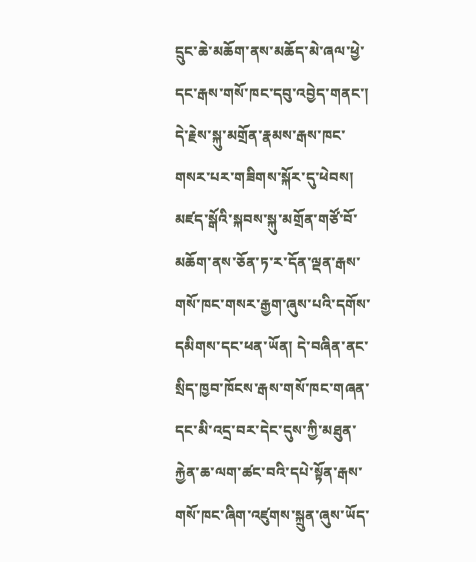དྲུང་ཆེ་མཆོག་ནས་མཆོད་མེ་ཞལ་ཕྱེ་དང་རྒས་གསོ་ཁང་དབུ་འབྱེད་གནང་། དེ་རྗེས་སྐུ་མགྲོན་རྣམས་རྒས་ཁང་གསར་པར་གཟིགས་སྐོར་དུ་ཕེབས། མཛད་སྒོའི་སྐབས་སྐུ་མགྲོན་གཙོ་བོ་མཆོག་ནས་ཅོན་ཏ་ར་དོན་ལྡན་རྒས་གསོ་ཁང་གསར་རྒྱག་ཞུས་པའི་དགོས་དམིགས་དང་ཕན་ཡོན། དེ་བཞིན་ནང་སྲིད་ཁྱབ་ཁོངས་རྒས་གསོ་ཁང་གཞན་དང་མི་འདྲ་བར་དེང་དུས་ཀྱི་མཐུན་རྐྱེན་ཆ་ལག་ཚང་བའི་དཔེ་སྟོན་རྒས་གསོ་ཁང་ཞིག་འཛུགས་སྐྲུན་ཞུས་ཡོད་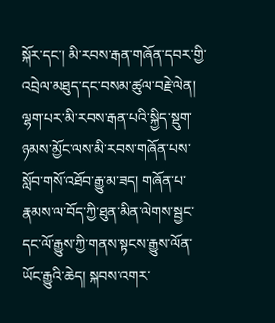སྐོར་དང་། མི་རབས་རྒན་གཞོན་དབར་གྱི་འབྲེལ་མཐུད་དང་བསམ་ཚུལ་བརྗེ་ལེན། ལྷག་པར་མི་རབས་རྒན་པའི་སྐྱིད་སྡུག་ཉམས་མྱོང་ལས་མི་རབས་གཞོན་པས་སློབ་གསོ་འཐོབ་རྒྱུ་མ་ཟད། གཞོན་པ་རྣམས་ལ་བོད་ཀྱི་ཐུན་མིན་ལེགས་སྦྱང་དང་ལོ་རྒྱུས་ཀྱི་གནས་སྟངས་རྒྱུས་ལོན་ཡོང་རྒྱུའི་ཆེད། སྐབས་འགར་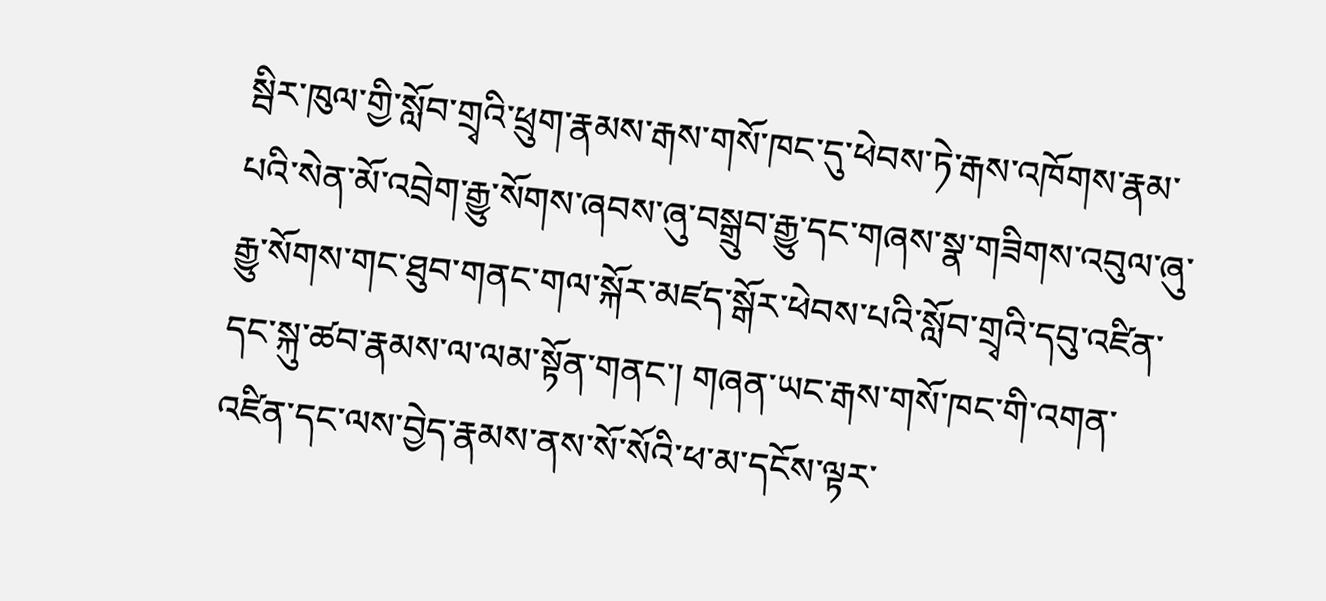སྦིར་ཁུལ་གྱི་སློབ་གྲྭའི་ཕྲུག་རྣམས་རྒས་གསོ་ཁང་དུ་ཕེབས་ཏེ་རྒས་འཁོགས་རྣམ་པའི་སེན་མོ་འབྲེག་རྒྱུ་སོགས་ཞབས་ཞུ་བསྒྲུབ་རྒྱུ་དང་གཞས་སྣ་གཟིགས་འབུལ་ཞུ་རྒྱུ་སོགས་གང་ཐུབ་གནང་གལ་སྐོར་མཛད་སྒོར་ཕེབས་པའི་སློབ་གྲྭའི་དབུ་འཛིན་དང་སྐུ་ཚབ་རྣམས་ལ་ལམ་སྟོན་གནང་། གཞན་ཡང་རྒས་གསོ་ཁང་གི་འགན་འཛིན་དང་ལས་བྱེད་རྣམས་ནས་སོ་སོའི་ཕ་མ་དངོས་ལྟར་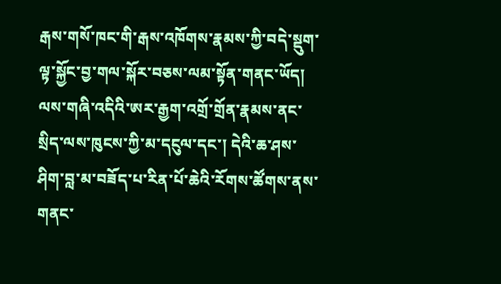རྒས་གསོ་ཁང་གི་རྒས་འཁོགས་རྣམས་ཀྱི་བདེ་སྡུག་ལྟ་སྐྱོང་བྱ་གལ་སྐོར་བཅས་ལམ་སྟོན་གནང་ཡོད། ལས་གཞི་འདིའི་ཨར་རྒྱག་འགྲོ་གྲོན་རྣམས་ནང་སྲིད་ལས་ཁུངས་ཀྱི་མ་དངུལ་དང་། དེའི་ཆ་ཤས་ཤིག་བླ་མ་བཟོད་པ་རིན་པོ་ཆེའི་རོགས་ཚོགས་ནས་གནང་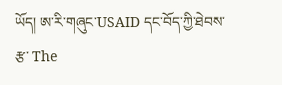ཡོད། ཨ་རི་གཞུང་USAID དང་བོད་ཀྱི་ཐེབས་རྩ་ The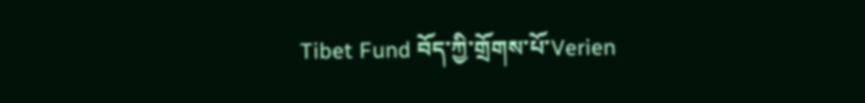Tibet Fund བོད་ཀྱི་གྲོགས་པོ་Verien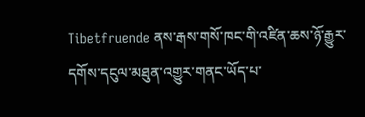Tibetfruende ནས་རྒས་གསོ་ཁང་གི་འཛིན་ཆས་ཉོ་རྒྱུར་དགོས་དངུལ་མཐུན་འགྱུར་གནང་ཡོད་པ་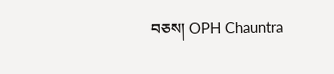བཅས། OPH Chauntra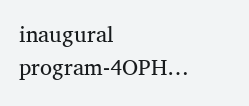inaugural program-4OPH…